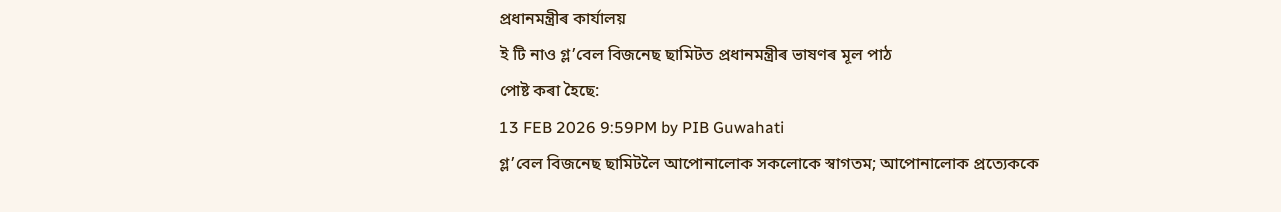প্ৰধানমন্ত্ৰীৰ কাৰ্যালয়
ই টি নাও গ্ল’বেল বিজনেছ ছামিটত প্ৰধানমন্ত্ৰীৰ ভাষণৰ মূল পাঠ
পোষ্ট কৰা হৈছে:
13 FEB 2026 9:59PM by PIB Guwahati
গ্ল’বেল বিজনেছ ছামিটলৈ আপোনালোক সকলোকে স্বাগতম; আপোনালোক প্ৰত্যেককে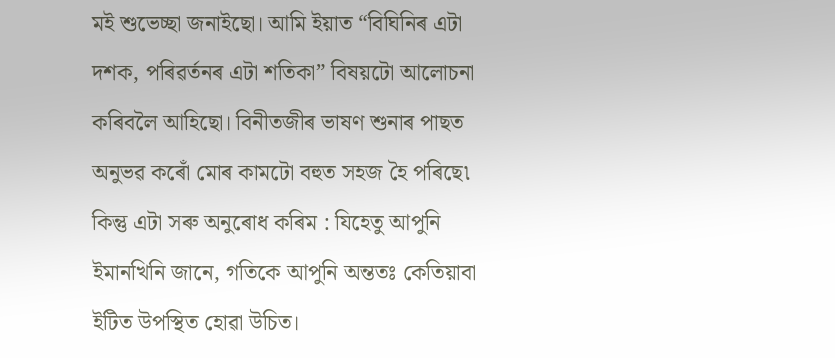মই শুভেচ্ছা জনাইছো। আমি ইয়াত “বিঘিনিৰ এটা দশক, পৰিৱৰ্তনৰ এটা শতিকা” বিষয়টো আলোচনা কৰিবলৈ আহিছো। বিনীতজীৰ ভাষণ শুনাৰ পাছত অনুভৱ কৰোঁ মোৰ কামটো বহুত সহজ হৈ পৰিছে৷ কিন্তু এটা সৰু অনুৰোধ কৰিম : যিহেতু আপুনি ইমানখিনি জানে, গতিকে আপুনি অন্ততঃ কেতিয়াবা ইটিত উপস্থিত হোৱা উচিত।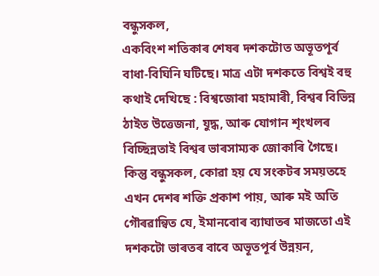বন্ধুসকল,
একবিংশ শতিকাৰ শেষৰ দশকটোত অভূতপূৰ্ব বাধা-বিঘিনি ঘটিছে। মাত্ৰ এটা দশকতে বিশ্বই বহু কথাই দেখিছে : বিশ্বজোৰা মহামাৰী, বিশ্বৰ বিভিন্ন ঠাইত উত্তেজনা, যুদ্ধ, আৰু যোগান শৃংখলৰ বিচ্ছিন্নতাই বিশ্বৰ ভাৰসাম্যক জোকাৰি গৈছে। কিন্তু বন্ধুসকল, কোৱা হয় যে সংকটৰ সময়তহে এখন দেশৰ শক্তি প্ৰকাশ পায়, আৰু মই অতি গৌৰৱান্বিত যে, ইমানবোৰ ব্যাঘাতৰ মাজতো এই দশকটো ভাৰতৰ বাবে অভূতপূৰ্ব উন্নয়ন,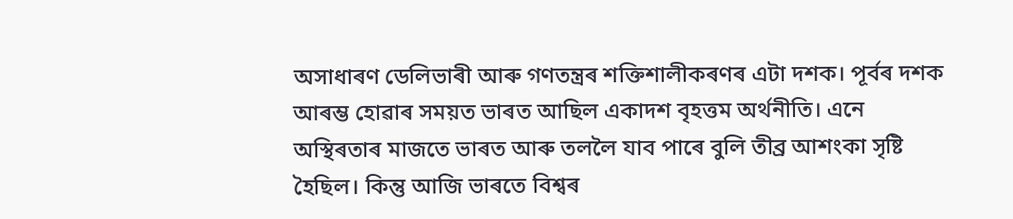অসাধাৰণ ডেলিভাৰী আৰু গণতন্ত্ৰৰ শক্তিশালীকৰণৰ এটা দশক। পূৰ্বৰ দশক আৰম্ভ হোৱাৰ সময়ত ভাৰত আছিল একাদশ বৃহত্তম অৰ্থনীতি। এনে অস্থিৰতাৰ মাজতে ভাৰত আৰু তললৈ যাব পাৰে বুলি তীব্ৰ আশংকা সৃষ্টি হৈছিল। কিন্তু আজি ভাৰতে বিশ্বৰ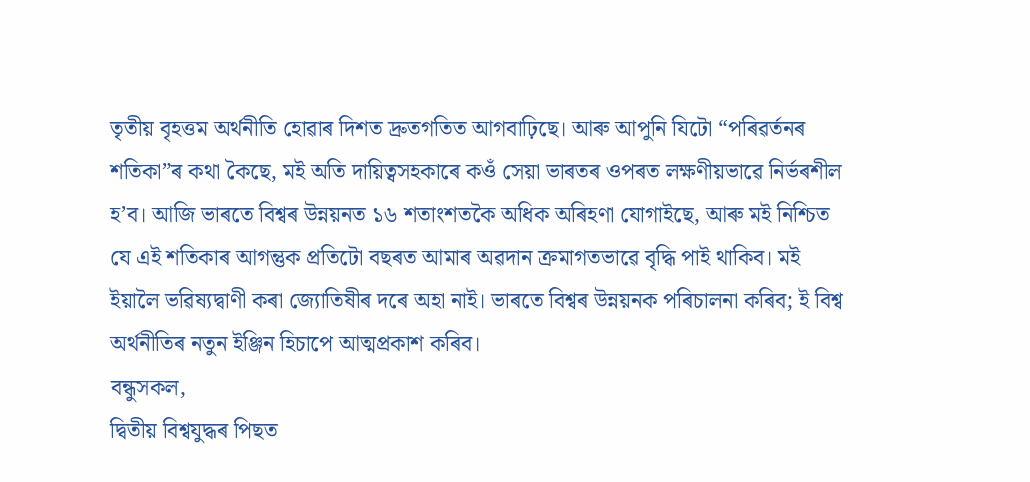তৃতীয় বৃহত্তম অৰ্থনীতি হোৱাৰ দিশত দ্ৰুতগতিত আগবাঢ়িছে। আৰু আপুনি যিটো “পৰিৱৰ্তনৰ শতিকা”ৰ কথা কৈছে, মই অতি দায়িত্বসহকাৰে কওঁ সেয়া ভাৰতৰ ওপৰত লক্ষণীয়ভাৱে নিৰ্ভৰশীল হ’ব। আজি ভাৰতে বিশ্বৰ উন্নয়নত ১৬ শতাংশতকৈ অধিক অৰিহণা যোগাইছে, আৰু মই নিশ্চিত যে এই শতিকাৰ আগন্তুক প্ৰতিটো বছৰত আমাৰ অৱদান ক্ৰমাগতভাৱে বৃদ্ধি পাই থাকিব। মই ইয়ালৈ ভৱিষ্যদ্বাণী কৰা জ্যোতিষীৰ দৰে অহা নাই। ভাৰতে বিশ্বৰ উন্নয়নক পৰিচালনা কৰিব; ই বিশ্ব অৰ্থনীতিৰ নতুন ইঞ্জিন হিচাপে আত্মপ্ৰকাশ কৰিব।
বন্ধুসকল,
দ্বিতীয় বিশ্বযুদ্ধৰ পিছত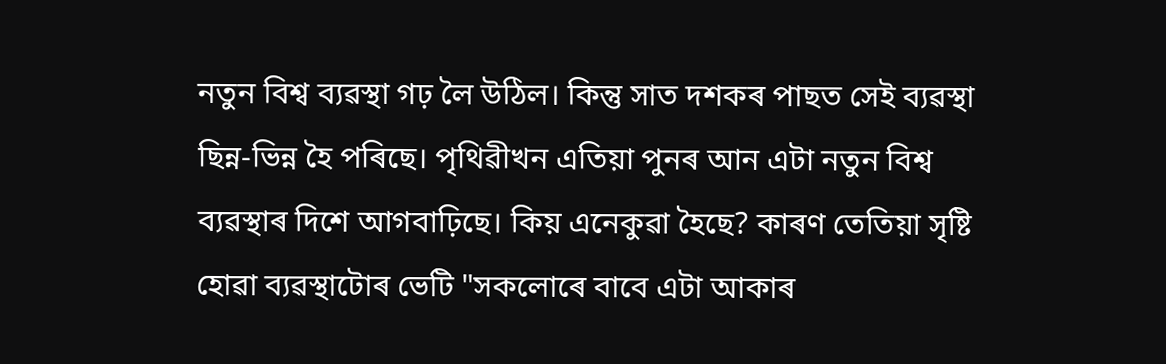নতুন বিশ্ব ব্যৱস্থা গঢ় লৈ উঠিল। কিন্তু সাত দশকৰ পাছত সেই ব্যৱস্থা ছিন্ন-ভিন্ন হৈ পৰিছে। পৃথিৱীখন এতিয়া পুনৰ আন এটা নতুন বিশ্ব ব্যৱস্থাৰ দিশে আগবাঢ়িছে। কিয় এনেকুৱা হৈছে? কাৰণ তেতিয়া সৃষ্টি হোৱা ব্যৱস্থাটোৰ ভেটি "সকলোৰে বাবে এটা আকাৰ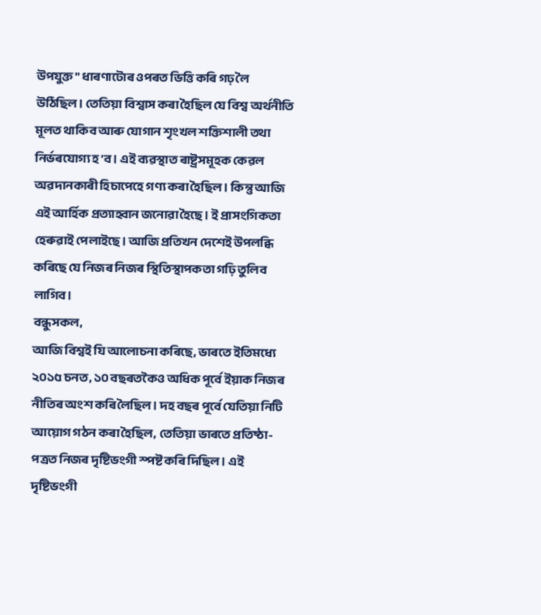উপযুক্ত" ধাৰণাটোৰ ওপৰত ভিত্তি কৰি গঢ় লৈ উঠিছিল। তেতিয়া বিশ্বাস কৰা হৈছিল যে বিশ্ব অৰ্থনীতি মূলত থাকিব আৰু যোগান শৃংখল শক্তিশালী তথা নিৰ্ভৰযোগ্য হ’ব। এই ব্যৱস্থাত ৰাষ্ট্ৰসমূহক কেৱল অৱদানকাৰী হিচাপেহে গণ্য কৰা হৈছিল। কিন্তু আজি এই আৰ্হিক প্ৰত্যাহ্বান জনোৱা হৈছে। ই প্ৰাসংগিকতা হেৰুৱাই পেলাইছে। আজি প্ৰতিখন দেশেই উপলব্ধি কৰিছে যে নিজৰ নিজৰ স্থিতিস্থাপকতা গঢ়ি তুলিব লাগিব।
বন্ধুসকল,
আজি বিশ্বই যি আলোচনা কৰিছে, ভাৰতে ইতিমধ্যে ২০১৫ চনত, ১০ বছৰতকৈও অধিক পূৰ্বে ইয়াক নিজৰ নীতিৰ অংশ কৰি লৈছিল। দহ বছৰ পূৰ্বে যেতিয়া নিটি আয়োগ গঠন কৰা হৈছিল, তেতিয়া ভাৰতে প্ৰতিষ্ঠা-পত্ৰত নিজৰ দৃষ্টিভংগী স্পষ্ট কৰি দিছিল। এই দৃষ্টিভংগী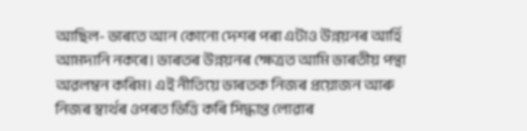আছিল- ভাৰতে আন কোনো দেশৰ পৰা এটাও উন্নয়নৰ আৰ্হি আমদানি নকৰে। ভাৰতৰ উন্নয়নৰ ক্ষেত্ৰত আমি ভাৰতীয় পন্থা অৱলম্বন কৰিম। এই নীতিয়ে ভাৰতক নিজৰ প্ৰয়োজন আৰু নিজৰ স্বাৰ্থৰ ওপৰত ভিত্তি কৰি সিদ্ধান্ত লোৱাৰ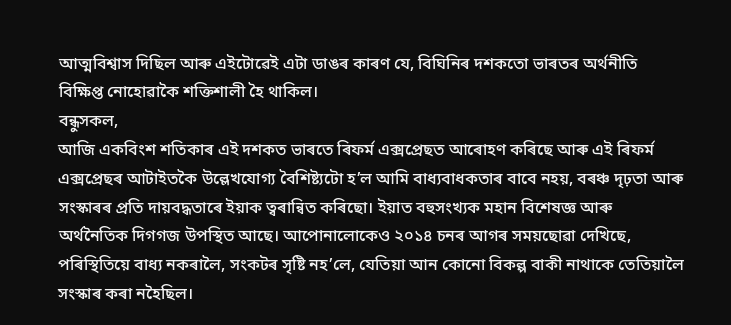আত্মবিশ্বাস দিছিল আৰু এইটোৱেই এটা ডাঙৰ কাৰণ যে, বিঘিনিৰ দশকতো ভাৰতৰ অৰ্থনীতি বিক্ষিপ্ত নোহোৱাকৈ শক্তিশালী হৈ থাকিল।
বন্ধুসকল,
আজি একবিংশ শতিকাৰ এই দশকত ভাৰতে ৰিফৰ্ম এক্সপ্ৰেছত আৰোহণ কৰিছে আৰু এই ৰিফৰ্ম এক্সপ্ৰেছৰ আটাইতকৈ উল্লেখযোগ্য বৈশিষ্ট্যটো হ’ল আমি বাধ্যবাধকতাৰ বাবে নহয়, বৰঞ্চ দৃঢ়তা আৰু সংস্কাৰৰ প্ৰতি দায়বদ্ধতাৰে ইয়াক ত্বৰান্বিত কৰিছো। ইয়াত বহুসংখ্যক মহান বিশেষজ্ঞ আৰু অৰ্থনৈতিক দিগগজ উপস্থিত আছে। আপোনালোকেও ২০১৪ চনৰ আগৰ সময়ছোৱা দেখিছে, পৰিস্থিতিয়ে বাধ্য নকৰালৈ, সংকটৰ সৃষ্টি নহ’লে, যেতিয়া আন কোনো বিকল্প বাকী নাথাকে তেতিয়ালৈ সংস্কাৰ কৰা নহৈছিল।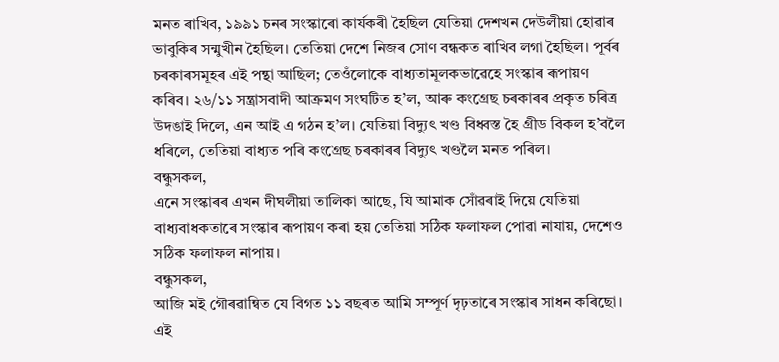মনত ৰাখিব, ১৯৯১ চনৰ সংস্কাৰো কাৰ্যকৰী হৈছিল যেতিয়া দেশখন দেউলীয়া হোৱাৰ ভাবুকিৰ সন্মুখীন হৈছিল। তেতিয়া দেশে নিজৰ সোণ বন্ধকত ৰাখিব লগা হৈছিল। পূৰ্বৰ চৰকাৰসমূহৰ এই পন্থা আছিল; তেওঁলোকে বাধ্যতামূলকভাৱেহে সংস্কাৰ ৰূপায়ণ কৰিব। ২৬/১১ সন্ত্ৰাসবাদী আক্ৰমণ সংঘটিত হ’ল, আৰু কংগ্ৰেছ চৰকাৰৰ প্ৰকৃত চৰিত্ৰ উদঙাই দিলে, এন আই এ গঠন হ’ল। যেতিয়া বিদ্যুৎ খণ্ড বিধ্বস্ত হৈ গ্ৰীড বিকল হ’বলৈ ধৰিলে, তেতিয়া বাধ্যত পৰি কংগ্ৰেছ চৰকাৰৰ বিদ্যুৎ খণ্ডলৈ মনত পৰিল।
বন্ধুসকল,
এনে সংস্কাৰৰ এখন দীঘলীয়া তালিকা আছে, যি আমাক সোঁৱৰাই দিয়ে যেতিয়া বাধ্যবাধকতাৰে সংস্কাৰ ৰূপায়ণ কৰা হয় তেতিয়া সঠিক ফলাফল পোৱা নাযায়, দেশেও সঠিক ফলাফল নাপায়।
বন্ধুসকল,
আজি মই গৌৰৱান্বিত যে বিগত ১১ বছৰত আমি সম্পূৰ্ণ দৃঢ়তাৰে সংস্কাৰ সাধন কৰিছো। এই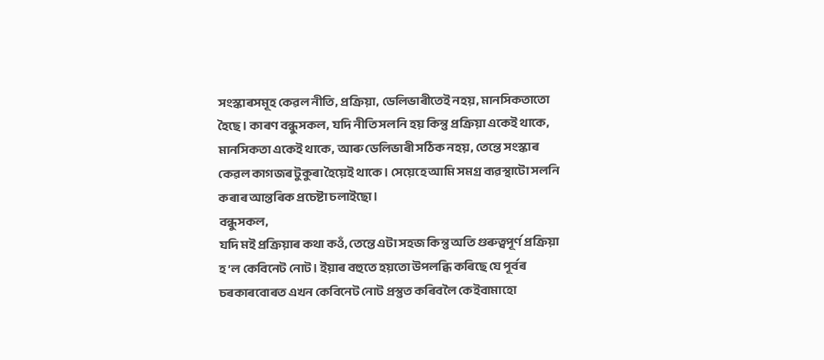সংস্কাৰসমূহ কেৱল নীতি, প্ৰক্ৰিয়া, ডেলিভাৰীতেই নহয়, মানসিকতাতো হৈছে। কাৰণ বন্ধুসকল, যদি নীতি সলনি হয় কিন্তু প্ৰক্ৰিয়া একেই থাকে, মানসিকতা একেই থাকে, আৰু ডেলিভাৰী সঠিক নহয়, তেন্তে সংস্কাৰ কেৱল কাগজৰ টুকুৰা হৈয়েই থাকে। সেয়েহে আমি সমগ্ৰ ব্যৱস্থাটো সলনি কৰাৰ আন্তৰিক প্ৰচেষ্টা চলাইছো।
বন্ধুসকল,
যদি মই প্ৰক্ৰিয়াৰ কথা কওঁ, তেন্তে এটা সহজ কিন্তু অতি গুৰুত্বপূৰ্ণ প্ৰক্ৰিয়া হ’ল কেবিনেট নোট। ইয়াৰ বহুতে হয়তো উপলব্ধি কৰিছে যে পূৰ্বৰ চৰকাৰবোৰত এখন কেবিনেট নোট প্ৰস্তুত কৰিবলৈ কেইবামাহো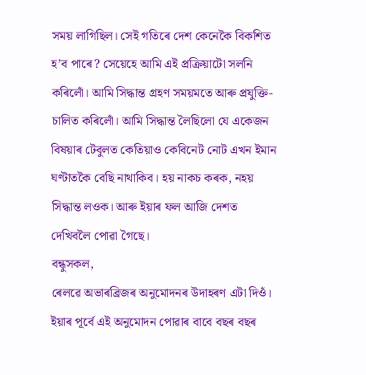সময় লাগিছিল। সেই গতিৰে দেশ কেনেকৈ বিকশিত হ’ব পাৰে? সেয়েহে আমি এই প্ৰক্ৰিয়াটো সলনি কৰিলোঁ। আমি সিদ্ধান্ত গ্ৰহণ সময়মতে আৰু প্ৰযুক্তি-চালিত কৰিলোঁ। আমি সিদ্ধান্ত লৈছিলো যে একেজন বিষয়াৰ টেবুলত কেতিয়াও কেবিনেট নোট এখন ইমান ঘণ্টাতকৈ বেছি নাথাকিব। হয় নাকচ কৰক, নহয় সিদ্ধান্ত লওক। আৰু ইয়াৰ ফল আজি দেশত দেখিবলৈ পোৱা গৈছে।
বন্ধুসকল,
ৰেলৱে অভাৰব্ৰিজৰ অনুমোদনৰ উদাহৰণ এটা দিওঁ। ইয়াৰ পূৰ্বে এই অনুমোদন পোৱাৰ বাবে বছৰ বছৰ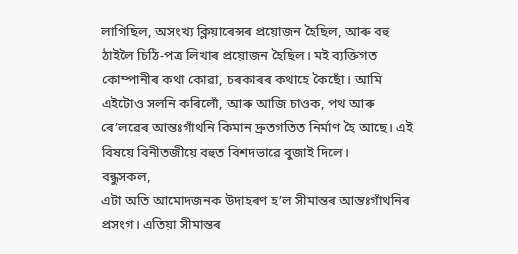লাগিছিল, অসংখ্য ক্লিয়াৰেন্সৰ প্ৰয়োজন হৈছিল, আৰু বহু ঠাইলৈ চিঠি-পত্ৰ লিখাৰ প্ৰয়োজন হৈছিল। মই ব্যক্তিগত কোম্পানীৰ কথা কোৱা, চৰকাৰৰ কথাহে কৈছোঁ। আমি এইটোও সলনি কৰিলোঁ, আৰু আজি চাওক, পথ আৰু ৰে’লৱেৰ আন্তঃগাঁথনি কিমান দ্ৰুতগতিত নিৰ্মাণ হৈ আছে। এই বিষয়ে বিনীতজীয়ে বহুত বিশদভাৱে বুজাই দিলে।
বন্ধুসকল,
এটা অতি আমোদজনক উদাহৰণ হ’ল সীমান্তৰ আন্তঃগাঁথনিৰ প্ৰসংগ। এতিয়া সীমান্তৰ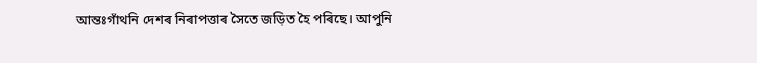আন্তঃগাঁথনি দেশৰ নিৰাপত্তাৰ সৈতে জড়িত হৈ পৰিছে। আপুনি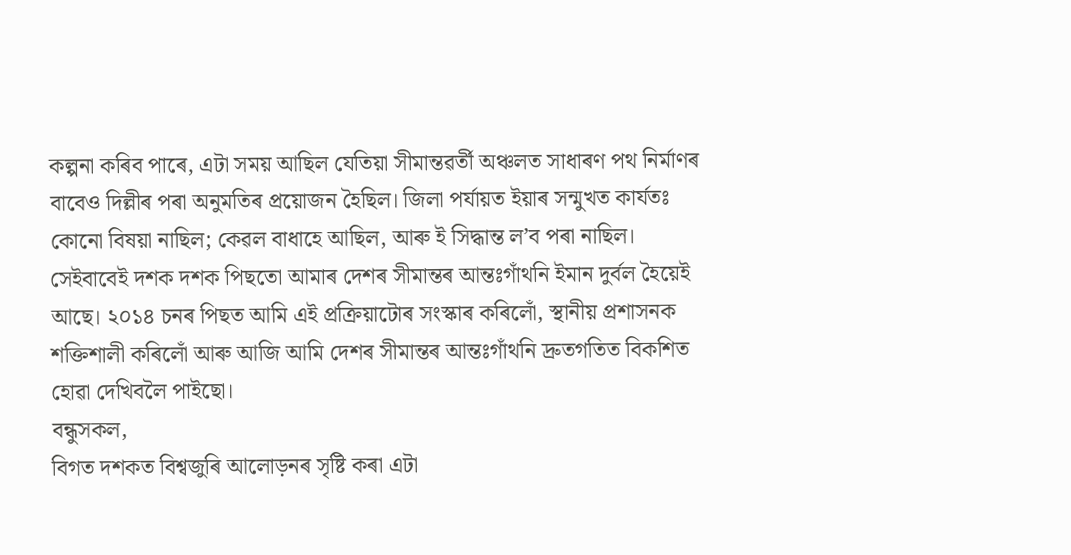কল্পনা কৰিব পাৰে, এটা সময় আছিল যেতিয়া সীমান্তৱৰ্তী অঞ্চলত সাধাৰণ পথ নিৰ্মাণৰ বাবেও দিল্লীৰ পৰা অনুমতিৰ প্ৰয়োজন হৈছিল। জিলা পৰ্যায়ত ইয়াৰ সন্মুখত কাৰ্যতঃ কোনো বিষয়া নাছিল; কেৱল বাধাহে আছিল, আৰু ই সিদ্ধান্ত ল’ব পৰা নাছিল। সেইবাবেই দশক দশক পিছতো আমাৰ দেশৰ সীমান্তৰ আন্তঃগাঁথনি ইমান দুৰ্বল হৈয়েই আছে। ২০১৪ চনৰ পিছত আমি এই প্ৰক্ৰিয়াটোৰ সংস্কাৰ কৰিলোঁ, স্থানীয় প্ৰশাসনক শক্তিশালী কৰিলোঁ আৰু আজি আমি দেশৰ সীমান্তৰ আন্তঃগাঁথনি দ্ৰুতগতিত বিকশিত হোৱা দেখিবলৈ পাইছো।
বন্ধুসকল,
বিগত দশকত বিশ্বজুৰি আলোড়নৰ সৃষ্টি কৰা এটা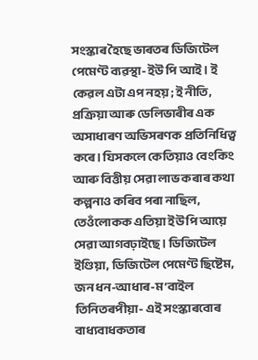সংস্কাৰ হৈছে ভাৰতৰ ডিজিটেল পেমেণ্ট ব্যৱস্থা- ইউ পি আই। ই কেৱল এটা এপ নহয়; ই নীতি, প্ৰক্ৰিয়া আৰু ডেলিভাৰীৰ এক অসাধাৰণ অভিসৰণক প্ৰতিনিধিত্ব কৰে। যিসকলে কেতিয়াও বেংকিং আৰু বিত্তীয় সেৱা লাভ কৰাৰ কথা কল্পনাও কৰিব পৰা নাছিল, তেওঁলোকক এতিয়া ইউ পি আয়ে সেৱা আগবঢ়াইছে। ডিজিটেল ইণ্ডিয়া, ডিজিটেল পেমেণ্ট ছিষ্টেম, জন ধন-আধাৰ-ম’বাইল তিনিতৰপীয়া- এই সংস্কাৰবোৰ বাধ্যবাধকতাৰ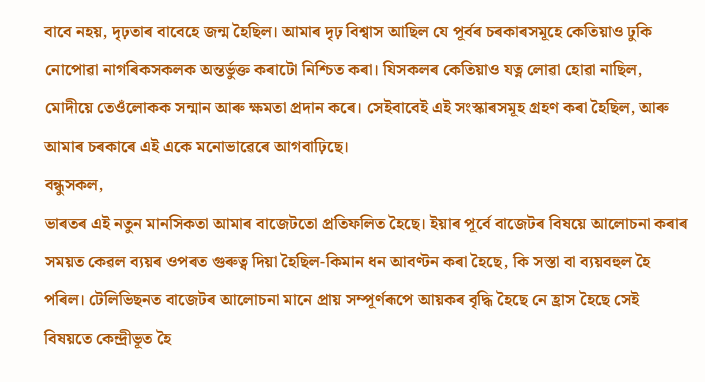বাবে নহয়, দৃঢ়তাৰ বাবেহে জন্ম হৈছিল। আমাৰ দৃঢ় বিশ্বাস আছিল যে পূৰ্বৰ চৰকাৰসমূহে কেতিয়াও ঢুকি নোপোৱা নাগৰিকসকলক অন্তৰ্ভুক্ত কৰাটো নিশ্চিত কৰা। যিসকলৰ কেতিয়াও যত্ন লোৱা হোৱা নাছিল, মোদীয়ে তেওঁলোকক সন্মান আৰু ক্ষমতা প্ৰদান কৰে। সেইবাবেই এই সংস্কাৰসমূহ গ্ৰহণ কৰা হৈছিল, আৰু আমাৰ চৰকাৰে এই একে মনোভাৱেৰে আগবাঢ়িছে।
বন্ধুসকল,
ভাৰতৰ এই নতুন মানসিকতা আমাৰ বাজেটতো প্ৰতিফলিত হৈছে। ইয়াৰ পূৰ্বে বাজেটৰ বিষয়ে আলোচনা কৰাৰ সময়ত কেৱল ব্যয়ৰ ওপৰত গুৰুত্ব দিয়া হৈছিল-কিমান ধন আবণ্টন কৰা হৈছে, কি সস্তা বা ব্যয়বহুল হৈ পৰিল। টেলিভিছনত বাজেটৰ আলোচনা মানে প্ৰায় সম্পূৰ্ণৰূপে আয়কৰ বৃদ্ধি হৈছে নে হ্ৰাস হৈছে সেই বিষয়তে কেন্দ্ৰীভূত হৈ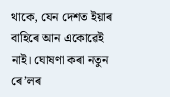থাকে, যেন দেশত ইয়াৰ বাহিৰে আন একোৱেই নাই। ঘোষণা কৰা নতুন ৰে’লৰ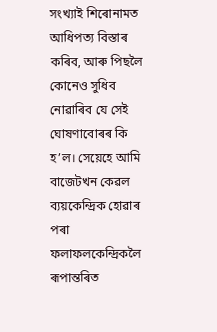সংখ্যাই শিৰোনামত আধিপত্য বিস্তাৰ কৰিব, আৰু পিছলৈ কোনেও সুধিব নোৱাৰিব যে সেই ঘোষণাবোৰৰ কি হ’ল। সেয়েহে আমি বাজেটখন কেৱল ব্যয়কেন্দ্ৰিক হোৱাৰ পৰা ফলাফলকেন্দ্ৰিকলৈ ৰূপান্তৰিত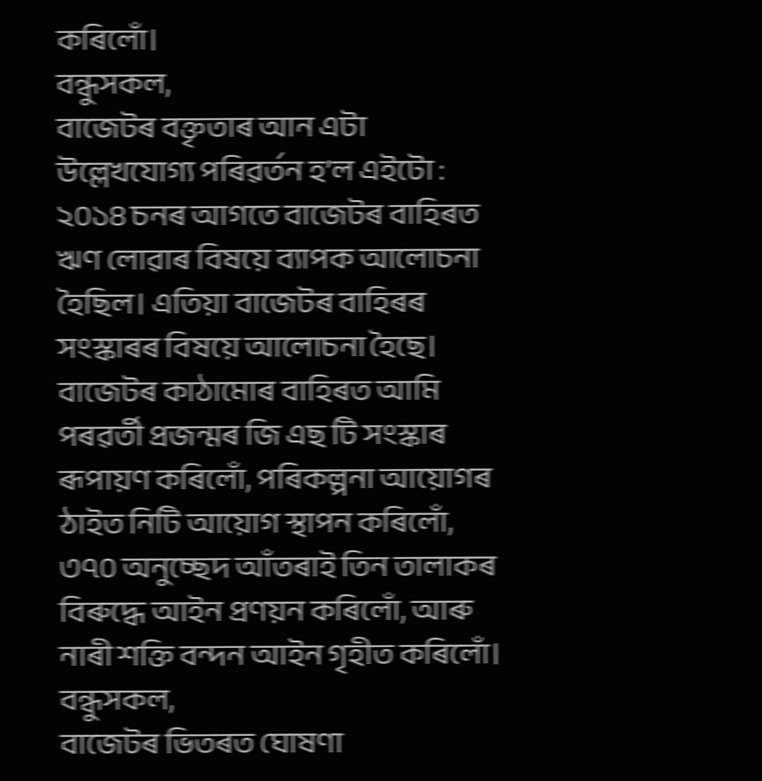কৰিলোঁ।
বন্ধুসকল,
বাজেটৰ বক্তৃতাৰ আন এটা উল্লেখযোগ্য পৰিৱৰ্তন হ’ল এইটো : ২০১৪ চনৰ আগতে বাজেটৰ বাহিৰত ঋণ লোৱাৰ বিষয়ে ব্যাপক আলোচনা হৈছিল। এতিয়া বাজেটৰ বাহিৰৰ সংস্কাৰৰ বিষয়ে আলোচনা হৈছে। বাজেটৰ কাঠামোৰ বাহিৰত আমি পৰৱৰ্তী প্ৰজন্মৰ জি এছ টি সংস্কাৰ ৰূপায়ণ কৰিলোঁ, পৰিকল্পনা আয়োগৰ ঠাইত নিটি আয়োগ স্থাপন কৰিলোঁ, ৩৭০ অনুচ্ছেদ আঁতৰাই তিন তালাকৰ বিৰুদ্ধে আইন প্ৰণয়ন কৰিলোঁ, আৰু নাৰী শক্তি বন্দন আইন গৃহীত কৰিলোঁ।
বন্ধুসকল,
বাজেটৰ ভিতৰত ঘোষণা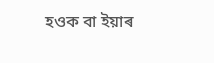হওক বা ইয়াৰ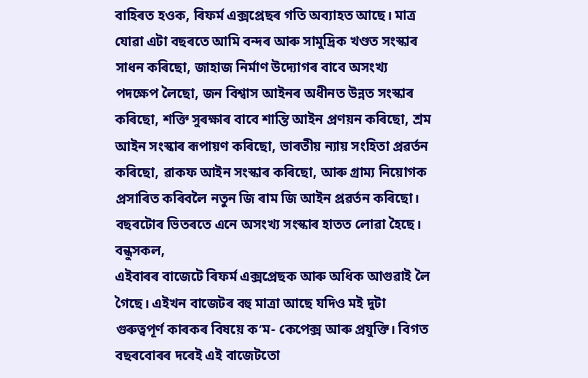বাহিৰত হওক, ৰিফৰ্ম এক্সপ্ৰেছৰ গতি অব্যাহত আছে। মাত্ৰ যোৱা এটা বছৰতে আমি বন্দৰ আৰু সামুদ্ৰিক খণ্ডত সংস্কাৰ সাধন কৰিছো, জাহাজ নিৰ্মাণ উদ্যোগৰ বাবে অসংখ্য পদক্ষেপ লৈছো, জন বিশ্বাস আইনৰ অধীনত উন্নত সংস্কাৰ কৰিছো, শক্তি সুৰক্ষাৰ বাবে শান্তি আইন প্ৰণয়ন কৰিছো, শ্ৰম আইন সংস্কাৰ ৰূপায়ণ কৰিছো, ভাৰতীয় ন্যায় সংহিতা প্ৰৱৰ্তন কৰিছো, ৱাকফ আইন সংস্কাৰ কৰিছো, আৰু গ্ৰাম্য নিয়োগক প্ৰসাৰিত কৰিবলৈ নতুন জি ৰাম জি আইন প্ৰৱৰ্তন কৰিছো। বছৰটোৰ ভিতৰতে এনে অসংখ্য সংস্কাৰ হাতত লোৱা হৈছে।
বন্ধুসকল,
এইবাৰৰ বাজেটে ৰিফৰ্ম এক্সপ্ৰেছক আৰু অধিক আগুৱাই লৈ গৈছে। এইখন বাজেটৰ বহু মাত্ৰা আছে যদিও মই দুটা গুৰুত্বপূৰ্ণ কাৰকৰ বিষয়ে ক’ম- কেপেক্স আৰু প্ৰযুক্তি। বিগত বছৰবোৰৰ দৰেই এই বাজেটতো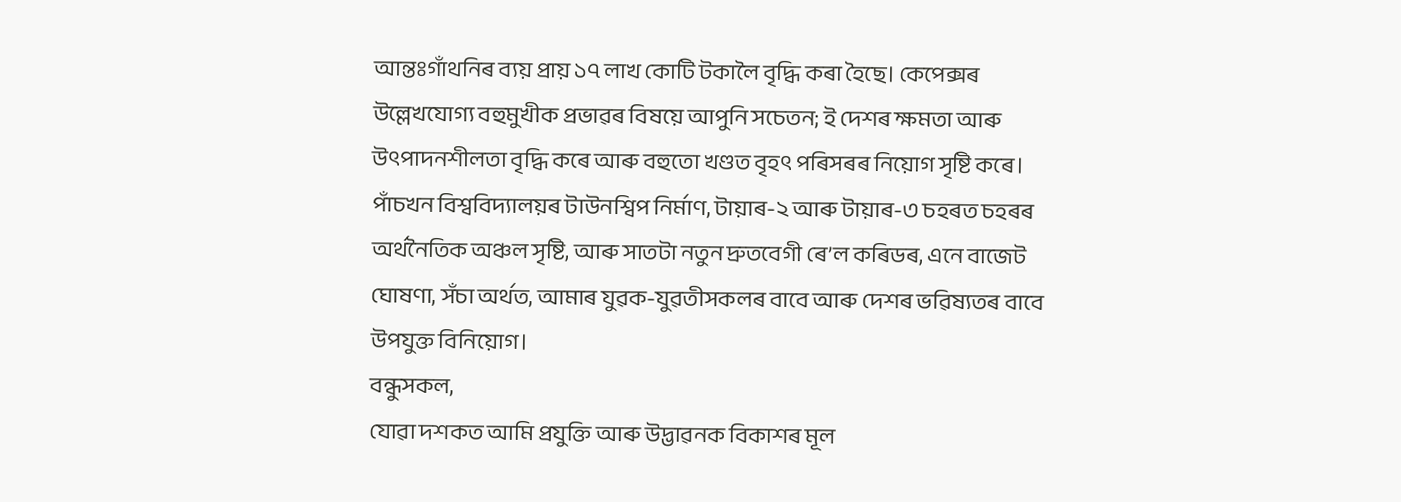আন্তঃগাঁথনিৰ ব্যয় প্ৰায় ১৭ লাখ কোটি টকালৈ বৃদ্ধি কৰা হৈছে। কেপেক্সৰ উল্লেখযোগ্য বহুমুখীক প্ৰভাৱৰ বিষয়ে আপুনি সচেতন; ই দেশৰ ক্ষমতা আৰু উৎপাদনশীলতা বৃদ্ধি কৰে আৰু বহুতো খণ্ডত বৃহৎ পৰিসৰৰ নিয়োগ সৃষ্টি কৰে। পাঁচখন বিশ্ববিদ্যালয়ৰ টাউনশ্বিপ নিৰ্মাণ, টায়াৰ-২ আৰু টায়াৰ-৩ চহৰত চহৰৰ অৰ্থনৈতিক অঞ্চল সৃষ্টি, আৰু সাতটা নতুন দ্ৰুতবেগী ৰে’ল কৰিডৰ, এনে বাজেট ঘোষণা, সঁচা অৰ্থত, আমাৰ যুৱক-যুৱতীসকলৰ বাবে আৰু দেশৰ ভৱিষ্যতৰ বাবে উপযুক্ত বিনিয়োগ।
বন্ধুসকল,
যোৱা দশকত আমি প্ৰযুক্তি আৰু উদ্ভাৱনক বিকাশৰ মূল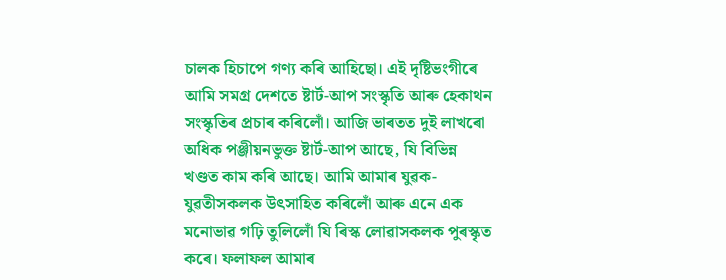চালক হিচাপে গণ্য কৰি আহিছো। এই দৃষ্টিভংগীৰে আমি সমগ্ৰ দেশতে ষ্টাৰ্ট-আপ সংস্কৃতি আৰু হেকাথন সংস্কৃতিৰ প্ৰচাৰ কৰিলোঁ। আজি ভাৰতত দুই লাখৰো অধিক পঞ্জীয়নভুক্ত ষ্টাৰ্ট-আপ আছে, যি বিভিন্ন খণ্ডত কাম কৰি আছে। আমি আমাৰ যুৱক-যুৱতীসকলক উৎসাহিত কৰিলোঁ আৰু এনে এক মনোভাৱ গঢ়ি তুলিলোঁ যি ৰিস্ক লোৱাসকলক পুৰস্কৃত কৰে। ফলাফল আমাৰ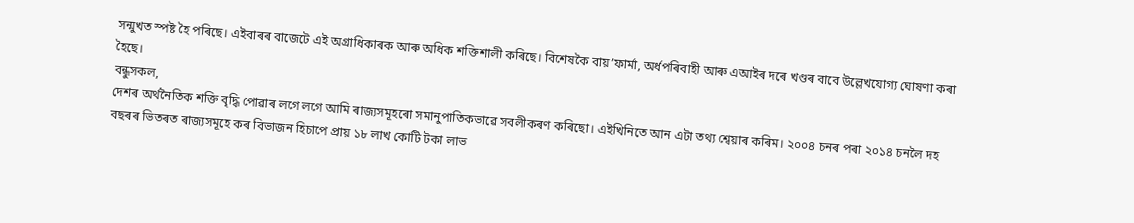সন্মুখত স্পষ্ট হৈ পৰিছে। এইবাৰৰ বাজেটে এই অগ্ৰাধিকাৰক আৰু অধিক শক্তিশালী কৰিছে। বিশেষকৈ বায়’ফাৰ্মা, অৰ্ধপৰিবাহী আৰু এআইৰ দৰে খণ্ডৰ বাবে উল্লেখযোগ্য ঘোষণা কৰা হৈছে।
বন্ধুসকল,
দেশৰ অৰ্থনৈতিক শক্তি বৃদ্ধি পোৱাৰ লগে লগে আমি ৰাজ্যসমূহৰো সমানুপাতিকভাৱে সবলীকৰণ কৰিছো। এইখিনিতে আন এটা তথ্য শ্বেয়াৰ কৰিম। ২০০৪ চনৰ পৰা ২০১৪ চনলৈ দহ বছৰৰ ভিতৰত ৰাজ্যসমূহে কৰ বিভাজন হিচাপে প্ৰায় ১৮ লাখ কোটি টকা লাভ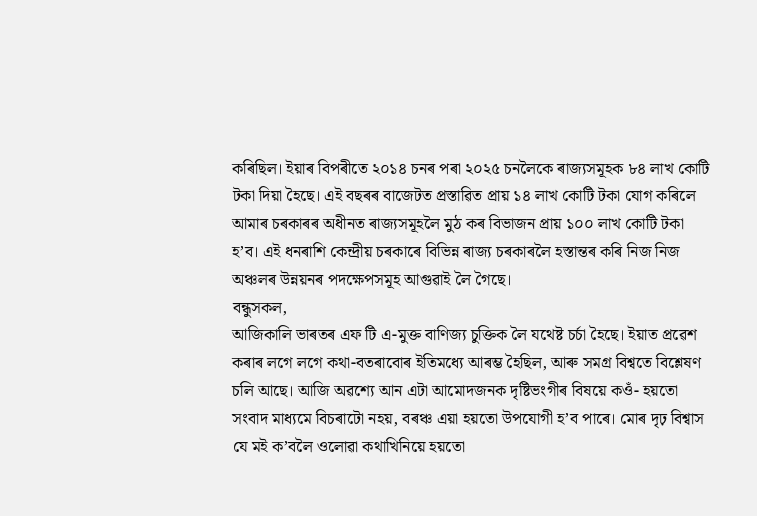কৰিছিল। ইয়াৰ বিপৰীতে ২০১৪ চনৰ পৰা ২০২৫ চনলৈকে ৰাজ্যসমূহক ৮৪ লাখ কোটি টকা দিয়া হৈছে। এই বছৰৰ বাজেটত প্ৰস্তাৱিত প্ৰায় ১৪ লাখ কোটি টকা যোগ কৰিলে আমাৰ চৰকাৰৰ অধীনত ৰাজ্যসমূহলৈ মুঠ কৰ বিভাজন প্ৰায় ১০০ লাখ কোটি টকা হ’ব। এই ধনৰাশি কেন্দ্ৰীয় চৰকাৰে বিভিন্ন ৰাজ্য চৰকাৰলৈ হস্তান্তৰ কৰি নিজ নিজ অঞ্চলৰ উন্নয়নৰ পদক্ষেপসমূহ আগুৱাই লৈ গৈছে।
বন্ধুসকল,
আজিকালি ভাৰতৰ এফ টি এ-মুক্ত বাণিজ্য চুক্তিক লৈ যথেষ্ট চৰ্চা হৈছে। ইয়াত প্ৰৱেশ কৰাৰ লগে লগে কথা-বতৰাবোৰ ইতিমধ্যে আৰম্ভ হৈছিল, আৰু সমগ্ৰ বিশ্বতে বিশ্লেষণ চলি আছে। আজি অৱশ্যে আন এটা আমোদজনক দৃষ্টিভংগীৰ বিষয়ে কওঁ- হয়তো সংবাদ মাধ্যমে বিচৰাটো নহয়, বৰঞ্চ এয়া হয়তো উপযোগী হ’ব পাৰে। মোৰ দৃঢ় বিশ্বাস যে মই ক’বলৈ ওলোৱা কথাখিনিয়ে হয়তো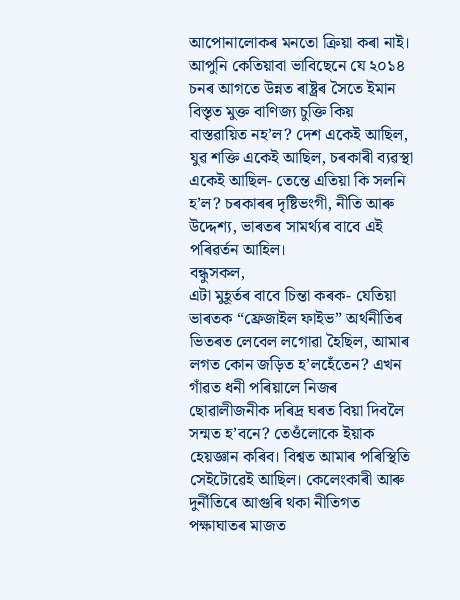আপোনালোকৰ মনতো ক্ৰিয়া কৰা নাই। আপুনি কেতিয়াবা ভাবিছেনে যে ২০১৪ চনৰ আগতে উন্নত ৰাষ্ট্ৰৰ সৈতে ইমান বিস্তৃত মুক্ত বাণিজ্য চুক্তি কিয় বাস্তৱায়িত নহ’ল? দেশ একেই আছিল, যুৱ শক্তি একেই আছিল, চৰকাৰী ব্যৱস্থা একেই আছিল- তেন্তে এতিয়া কি সলনি হ’ল? চৰকাৰৰ দৃষ্টিভংগী, নীতি আৰু উদ্দেশ্য, ভাৰতৰ সামৰ্থ্যৰ বাবে এই পৰিৱৰ্তন আহিল।
বন্ধুসকল,
এটা মুহূৰ্তৰ বাবে চিন্তা কৰক- যেতিয়া ভাৰতক “ফ্ৰেজাইল ফাইভ” অৰ্থনীতিৰ ভিতৰত লেবেল লগোৱা হৈছিল, আমাৰ লগত কোন জড়িত হ’লহেঁতেন? এখন গাঁৱত ধনী পৰিয়ালে নিজৰ ছোৱালীজনীক দৰিদ্ৰ ঘৰত বিয়া দিবলৈ সন্মত হ’বনে? তেওঁলোকে ইয়াক হেয়জ্ঞান কৰিব। বিশ্বত আমাৰ পৰিস্থিতি সেইটোৱেই আছিল। কেলেংকাৰী আৰু দুৰ্নীতিৰে আগুৰি থকা নীতিগত পক্ষাঘাতৰ মাজত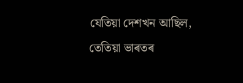যেতিয়া দেশখন আছিল, তেতিয়া ভাৰতৰ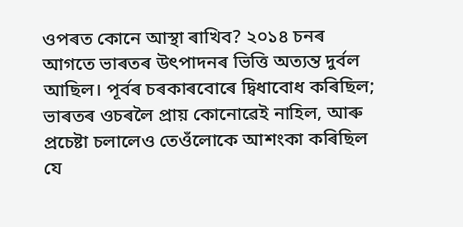ওপৰত কোনে আস্থা ৰাখিব? ২০১৪ চনৰ আগতে ভাৰতৰ উৎপাদনৰ ভিত্তি অত্যন্ত দুৰ্বল আছিল। পূৰ্বৰ চৰকাৰবোৰে দ্বিধাবোধ কৰিছিল; ভাৰতৰ ওচৰলৈ প্ৰায় কোনোৱেই নাহিল, আৰু প্ৰচেষ্টা চলালেও তেওঁলোকে আশংকা কৰিছিল যে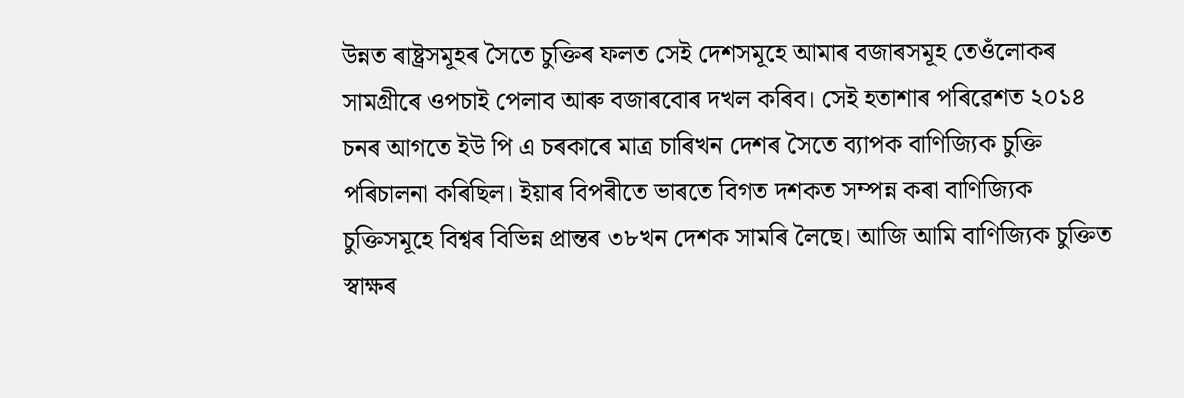উন্নত ৰাষ্ট্ৰসমূহৰ সৈতে চুক্তিৰ ফলত সেই দেশসমূহে আমাৰ বজাৰসমূহ তেওঁলোকৰ সামগ্ৰীৰে ওপচাই পেলাব আৰু বজাৰবোৰ দখল কৰিব। সেই হতাশাৰ পৰিৱেশত ২০১৪ চনৰ আগতে ইউ পি এ চৰকাৰে মাত্ৰ চাৰিখন দেশৰ সৈতে ব্যাপক বাণিজ্যিক চুক্তি পৰিচালনা কৰিছিল। ইয়াৰ বিপৰীতে ভাৰতে বিগত দশকত সম্পন্ন কৰা বাণিজ্যিক চুক্তিসমূহে বিশ্বৰ বিভিন্ন প্ৰান্তৰ ৩৮খন দেশক সামৰি লৈছে। আজি আমি বাণিজ্যিক চুক্তিত স্বাক্ষৰ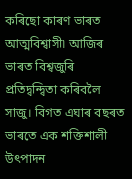কৰিছো কাৰণ ভাৰত আত্মবিশ্বাসী৷ আজিৰ ভাৰত বিশ্বজুৰি প্ৰতিদ্বন্দ্বিতা কৰিবলৈ সাজু। বিগত এঘাৰ বছৰত ভাৰতে এক শক্তিশালী উৎপাদন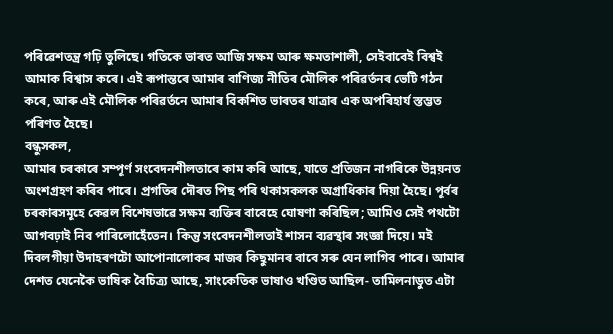পৰিৱেশতন্ত্ৰ গঢ়ি তুলিছে। গতিকে ভাৰত আজি সক্ষম আৰু ক্ষমতাশালী, সেইবাবেই বিশ্বই আমাক বিশ্বাস কৰে। এই ৰূপান্তৰে আমাৰ বাণিজ্য নীতিৰ মৌলিক পৰিৱৰ্তনৰ ভেটি গঠন কৰে, আৰু এই মৌলিক পৰিৱৰ্তনে আমাৰ বিকশিত ভাৰতৰ যাত্ৰাৰ এক অপৰিহাৰ্য স্তম্ভত পৰিণত হৈছে।
বন্ধুসকল,
আমাৰ চৰকাৰে সম্পূৰ্ণ সংবেদনশীলতাৰে কাম কৰি আছে, যাতে প্ৰতিজন নাগৰিকে উন্নয়নত অংশগ্ৰহণ কৰিব পাৰে। প্ৰগতিৰ দৌৰত পিছ পৰি থকাসকলক অগ্ৰাধিকাৰ দিয়া হৈছে। পূৰ্বৰ চৰকাৰসমূহে কেৱল বিশেষভাৱে সক্ষম ব্যক্তিৰ বাবেহে ঘোষণা কৰিছিল; আমিও সেই পথটো আগবঢ়াই নিব পাৰিলোহেঁতেন। কিন্তু সংবেদনশীলতাই শাসন ব্যৱস্থাৰ সংজ্ঞা দিয়ে। মই দিবলগীয়া উদাহৰণটো আপোনালোকৰ মাজৰ কিছুমানৰ বাবে সৰু যেন লাগিব পাৰে। আমাৰ দেশত যেনেকৈ ভাষিক বৈচিত্ৰ্য আছে, সাংকেতিক ভাষাও খণ্ডিত আছিল- তামিলনাডুত এটা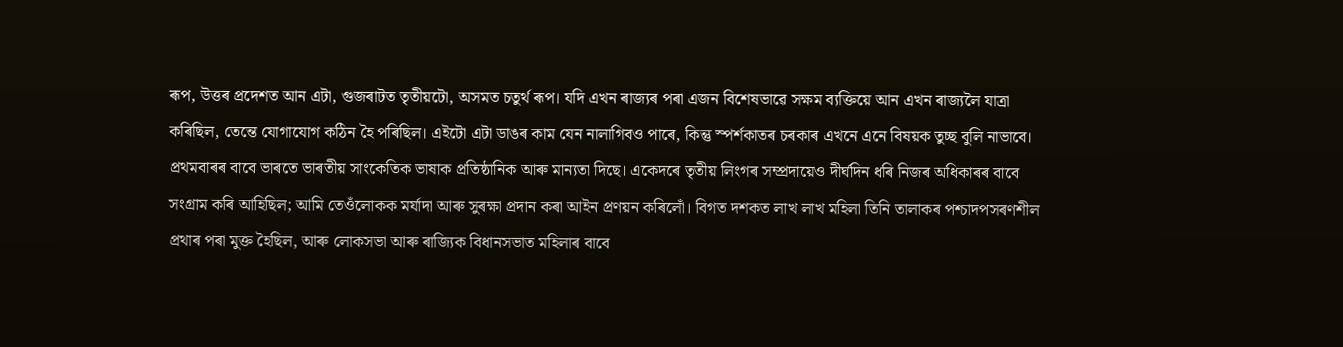ৰূপ, উত্তৰ প্ৰদেশত আন এটা, গুজৰাটত তৃতীয়টো, অসমত চতুৰ্থ ৰূপ। যদি এখন ৰাজ্যৰ পৰা এজন বিশেষভাৱে সক্ষম ব্যক্তিয়ে আন এখন ৰাজ্যলৈ যাত্ৰা কৰিছিল, তেন্তে যোগাযোগ কঠিন হৈ পৰিছিল। এইটো এটা ডাঙৰ কাম যেন নালাগিবও পাৰে, কিন্তু স্পৰ্শকাতৰ চৰকাৰ এখনে এনে বিষয়ক তুচ্ছ বুলি নাভাবে। প্ৰথমবাৰৰ বাবে ভাৰতে ভাৰতীয় সাংকেতিক ভাষাক প্ৰতিষ্ঠানিক আৰু মান্যতা দিছে। একেদৰে তৃতীয় লিংগৰ সম্প্ৰদায়েও দীৰ্ঘদিন ধৰি নিজৰ অধিকাৰৰ বাবে সংগ্ৰাম কৰি আহিছিল; আমি তেওঁলোকক মৰ্যাদা আৰু সুৰক্ষা প্ৰদান কৰা আইন প্ৰণয়ন কৰিলোঁ। বিগত দশকত লাখ লাখ মহিলা তিনি তালাকৰ পশ্চাদপসৰণশীল প্ৰথাৰ পৰা মুক্ত হৈছিল, আৰু লোকসভা আৰু ৰাজ্যিক বিধানসভাত মহিলাৰ বাবে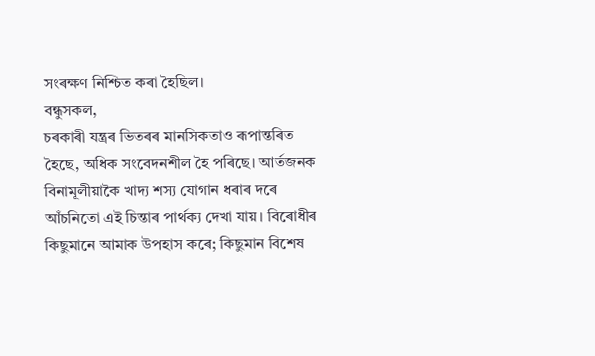সংৰক্ষণ নিশ্চিত কৰা হৈছিল।
বন্ধুসকল,
চৰকাৰী যন্ত্ৰৰ ভিতৰৰ মানসিকতাও ৰূপান্তৰিত হৈছে, অধিক সংবেদনশীল হৈ পৰিছে। আৰ্তজনক বিনামূলীয়াকৈ খাদ্য শস্য যোগান ধৰাৰ দৰে আঁচনিতো এই চিন্তাৰ পাৰ্থক্য দেখা যায়। বিৰোধীৰ কিছুমানে আমাক উপহাস কৰে; কিছুমান বিশেষ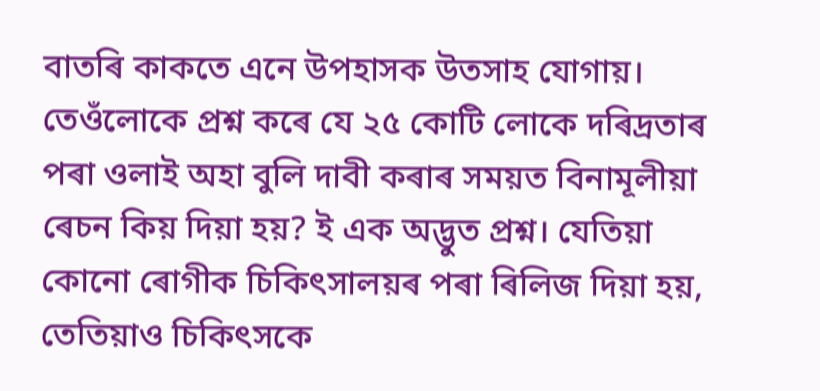বাতৰি কাকতে এনে উপহাসক উতসাহ যোগায়। তেওঁলোকে প্ৰশ্ন কৰে যে ২৫ কোটি লোকে দৰিদ্ৰতাৰ পৰা ওলাই অহা বুলি দাবী কৰাৰ সময়ত বিনামূলীয়া ৰেচন কিয় দিয়া হয়? ই এক অদ্ভুত প্ৰশ্ন। যেতিয়া কোনো ৰোগীক চিকিৎসালয়ৰ পৰা ৰিলিজ দিয়া হয়, তেতিয়াও চিকিৎসকে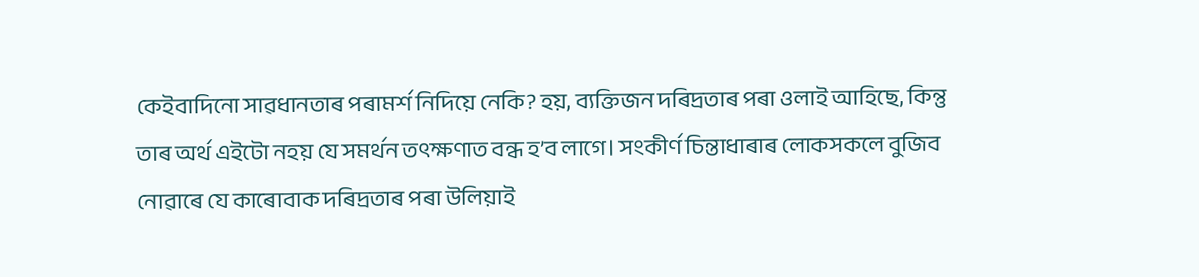কেইবাদিনো সাৱধানতাৰ পৰামৰ্শ নিদিয়ে নেকি? হয়, ব্যক্তিজন দৰিদ্ৰতাৰ পৰা ওলাই আহিছে, কিন্তু তাৰ অৰ্থ এইটো নহয় যে সমৰ্থন তৎক্ষণাত বন্ধ হ’ব লাগে। সংকীৰ্ণ চিন্তাধাৰাৰ লোকসকলে বুজিব নোৱাৰে যে কাৰোবাক দৰিদ্ৰতাৰ পৰা উলিয়াই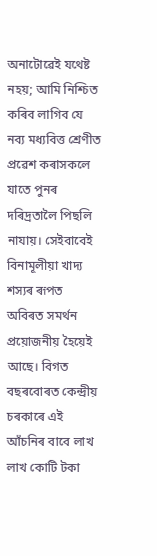অনাটোৱেই যথেষ্ট নহয়; আমি নিশ্চিত কৰিব লাগিব যে নব্য মধ্যবিত্ত শ্ৰেণীত প্ৰৱেশ কৰাসকলে যাতে পুনৰ দৰিদ্ৰতালৈ পিছলি নাযায়। সেইবাবেই বিনামূলীয়া খাদ্য শস্যৰ ৰূপত অবিৰত সমৰ্থন প্ৰয়োজনীয় হৈয়েই আছে। বিগত বছৰবোৰত কেন্দ্ৰীয় চৰকাৰে এই আঁচনিৰ বাবে লাখ লাখ কোটি টকা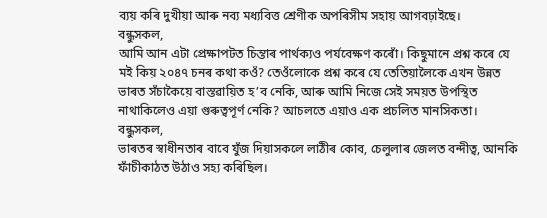ব্যয় কৰি দুখীয়া আৰু নব্য মধ্যবিত্ত শ্ৰেণীক অপৰিসীম সহায় আগবঢ়াইছে।
বন্ধুসকল,
আমি আন এটা প্ৰেক্ষাপটত চিন্তাৰ পাৰ্থক্যও পৰ্যবেক্ষণ কৰোঁ। কিছুমানে প্ৰশ্ন কৰে যে মই কিয় ২০৪৭ চনৰ কথা কওঁ? তেওঁলোকে প্ৰশ্ন কৰে যে তেতিয়ালৈকে এখন উন্নত ভাৰত সঁচাকৈয়ে বাস্তৱায়িত হ’ব নেকি, আৰু আমি নিজে সেই সময়ত উপস্থিত নাথাকিলেও এয়া গুৰুত্বপূৰ্ণ নেকি? আচলতে এয়াও এক প্ৰচলিত মানসিকতা।
বন্ধুসকল,
ভাৰতৰ স্বাধীনতাৰ বাবে যুঁজ দিয়াসকলে লাঠীৰ কোব, চেলুলাৰ জেলত বন্দীত্ব, আনকি ফাঁচীকাঠত উঠাও সহ্য কৰিছিল।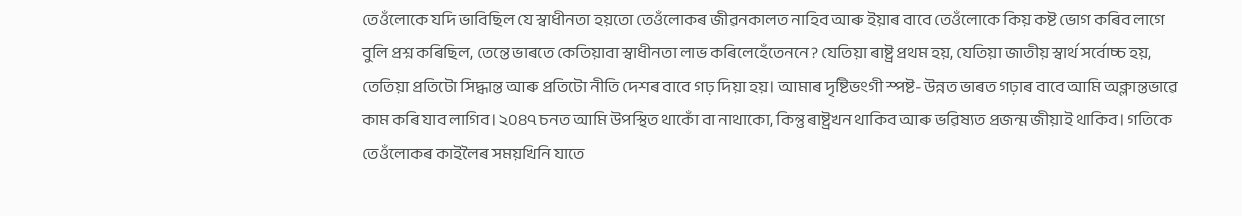তেওঁলোকে যদি ভাবিছিল যে স্বাধীনতা হয়তো তেওঁলোকৰ জীৱনকালত নাহিব আৰু ইয়াৰ বাবে তেওঁলোকে কিয় কষ্ট ভোগ কৰিব লাগে বুলি প্ৰশ্ন কৰিছিল, তেন্তে ভাৰতে কেতিয়াবা স্বাধীনতা লাভ কৰিলেহেঁতেননে? যেতিয়া ৰাষ্ট্ৰ প্ৰথম হয়, যেতিয়া জাতীয় স্বাৰ্থ সৰ্বোচ্চ হয়, তেতিয়া প্ৰতিটো সিদ্ধান্ত আৰু প্ৰতিটো নীতি দেশৰ বাবে গঢ় দিয়া হয়। আমাৰ দৃষ্টিভংগী স্পষ্ট- উন্নত ভাৰত গঢ়াৰ বাবে আমি অক্লান্তভাৱে কাম কৰি যাব লাগিব। ২০৪৭ চনত আমি উপস্থিত থাকোঁ বা নাথাকো, কিন্তু ৰাষ্ট্ৰখন থাকিব আৰু ভৱিষ্যত প্ৰজন্ম জীয়াই থাকিব। গতিকে তেওঁলোকৰ কাইলৈৰ সময়খিনি যাতে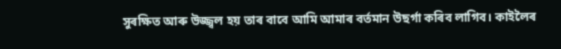সুৰক্ষিত আৰু উজ্জ্বল হয় তাৰ বাবে আমি আমাৰ বৰ্তমান উছৰ্গা কৰিব লাগিব। কাইলৈৰ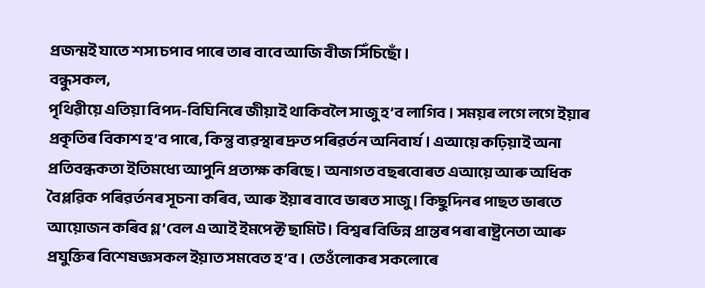প্ৰজন্মই যাতে শস্য চপাব পাৰে তাৰ বাবে আজি বীজ সিঁচিছোঁ।
বন্ধুসকল,
পৃথিৱীয়ে এতিয়া বিপদ-বিঘিনিৰে জীয়াই থাকিবলৈ সাজু হ’ব লাগিব। সময়ৰ লগে লগে ইয়াৰ প্ৰকৃতিৰ বিকাশ হ’ব পাৰে, কিন্তু ব্যৱস্থাৰ দ্ৰুত পৰিৱৰ্তন অনিবাৰ্য। এআয়ে কঢ়িয়াই অনা প্ৰতিবন্ধকতা ইতিমধ্যে আপুনি প্ৰত্যক্ষ কৰিছে। অনাগত বছৰবোৰত এআয়ে আৰু অধিক বৈপ্লৱিক পৰিৱৰ্তনৰ সূচনা কৰিব, আৰু ইয়াৰ বাবে ভাৰত সাজু। কিছুদিনৰ পাছত ভাৰতে আয়োজন কৰিব গ্ল’বেল এ আই ইমপেক্ট ছামিট। বিশ্বৰ বিভিন্ন প্ৰান্তৰ পৰা ৰাষ্ট্ৰনেতা আৰু প্ৰযুক্তিৰ বিশেষজ্ঞসকল ইয়াত সমবেত হ’ব। তেওঁলোকৰ সকলোৰে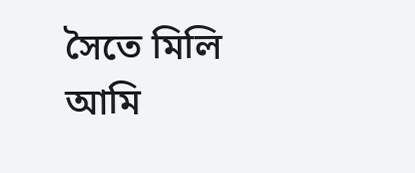সৈতে মিলি আমি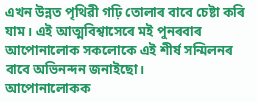এখন উন্নত পৃথিৱী গঢ়ি তোলাৰ বাবে চেষ্টা কৰি যাম। এই আত্মবিশ্বাসেৰে মই পুনৰবাৰ আপোনালোক সকলোকে এই শীৰ্ষ সন্মিলনৰ বাবে অভিনন্দন জনাইছো।
আপোনালোকক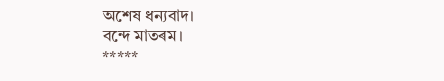অশেষ ধন্যবাদ।
বন্দে মাতৰম।
*****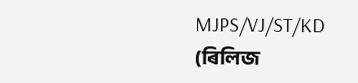MJPS/VJ/ST/KD
(ৰিলিজ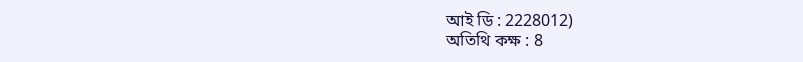আই ডি : 2228012)
অতিথি কক্ষ : 8